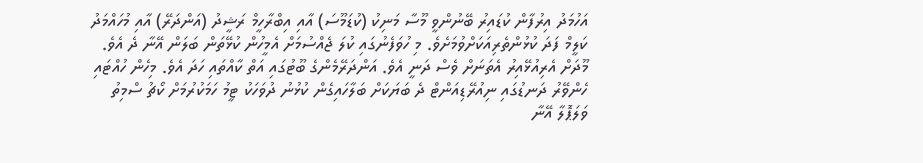އަހުމަދު އިރުފާން ކުޑައިރު ބޭނުންވީ މޫސާ މަނިކު (ކުޑަމޫސަ) އާއި އިބްރާހީމް ރަޝީދު (އަންދަރޭ) އާއި މުހައްމަދު ކަލީމް ފަދަ ކުޅުންތެރިއަކަށްވުމަށެވެ. މި ހުވަފެނުގައި ކުލަ ޖެއްސުމަށް އެމީހުން ކުޅޭތަން ބަލަން އޭނާ ދެ އެވެ. މޫދަށް އެރިއުޅޭއިރު އެތަނަށް ވެސް ދަނީ އެވެ. އަންދަރޭމެންގެ ބޫޓުގައި އަތް ކާއްތައި ހަދަ އެވެ. މިހެން ހުއްޓައި ހެންވޭރު ދަނޑުގައި ނިއުރޭޑިއަންޓް ދެ ބަޔަކަށް ބަލާހައިގެން ކުޅުނު ދުވަހަކު ޓީމު ހަމަކުރުމަށް ކޯޗު ސްމިތު ވަލަޕޮލާ އޭނާ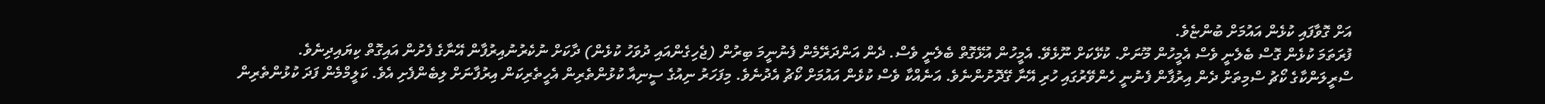އަށް ގޮވާފައި ކުޅެން އައުމަށް ބުންޏެވެ.
ފުރަތަމަ ކުޅެން ގޮސް ބެލެނީ ވެސް އެމީހުން މޫނަށް. ކުޅޭކަށް ނޫޅެވޭ. އެމީހުން އުޅޭގޮތް ބެލެނީ ވެސް. ދެން އަންދަރޭމެން ފެނުނީމަ ބިރުން (ޖެހިގެންއައި ދުވަހު ކުޅެން) ދާކަށް ނުކެރުނުއިރުފާން އޭނާގެ ފެށުން އައިގޮތް ކިޔައިދިނެވެ.
ސްރީލަންކާގެ ކޯޗު ސްމިތަށް ދެން އިރުފާން ފެނުނީ ހެންވޭރުގައި ހުރި އޭނާ ގޭދޮށުންނެވެ. އަނެއްކާ ވެސް ކުޅެން އައުމަށް ކޯޗު އެދުނެވެ. މިފަހަރު ނިއުގެ ސީނިއާ ކުޅުންތެރިން އެހީތެރިކަން އިރުފާނަށް ލިބެންފެށި އެވެ. ކަލީމްމެން ފަދަ ކުޅުންތެރިން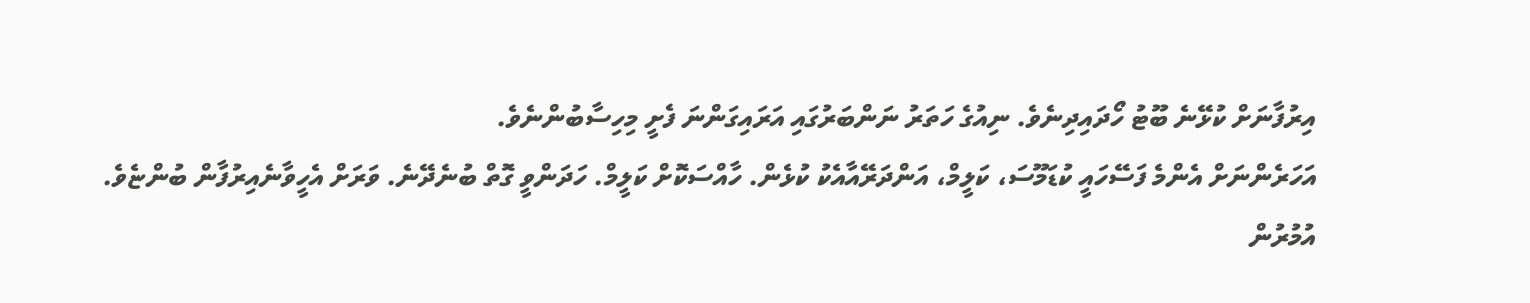އިރުފާނަށް ކުޅޭނެ ބޫޓު ހޯދައިދިނެވެ. ނިއުގެ ހަތަރު ނަންބަރުގައި އަރައިގަންނަ ފެށީ މިހިސާބުންނެވެ.
އަހަރެންނަށް އެންމެ ފަސޭހައީ ކުޑަމޫސަ، ކަލީމް، އަންދަރޭއާއެކު ކުޅެން. ހާއްސަކޮށް ކަލީމް. ހަދަންވީ ގޮތް ބުނެދޭނެ. ވަރަށް އެހީވާނެއިރުފާން ބުންޏެވެ.
އުމުރުން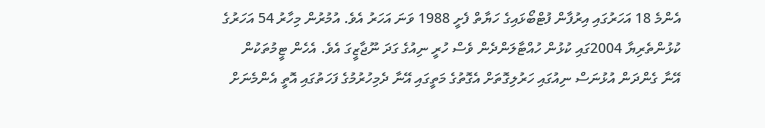އެންމެ 18 އަހަރުގައި އިރުފާން ފުޓްބޯޅައިގެ ހަޔާތް ފެށީ 1988 ވަނަ އަހަރު އެވެ. އުމުރުން މިހާރު 54 އަހަރުގެ ކުޅުންތެރިޔާ 2004ގައި ކުޅުން ހުއްޓާލަންދެން ވެސް ހުރީ ނިއުގެ ގަދަ ނޫޖާޒީގަ އެވެ. އެހެން ޓީމުތަކުން އޭނާ ގެންދަން އުޅުނަސް ނިއުގައި ހަރުލިގޮތަށް އެގޮތުގެ މަތީގައި އޭނާ ދެމިހުރުމުގެ ފަހަތުގައި އޮތީ އެންމެނަށް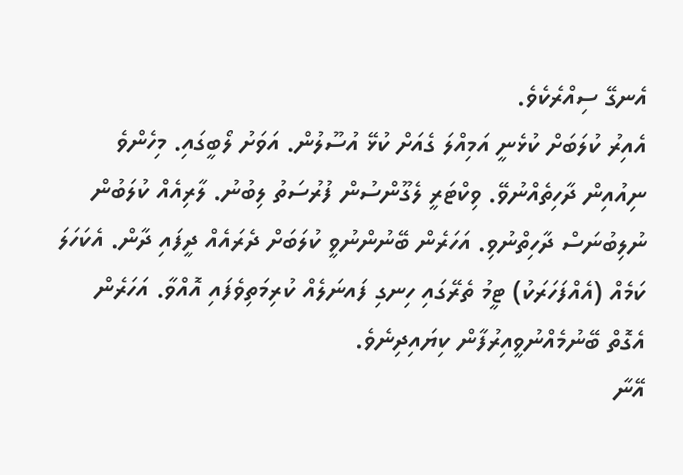އެނގޭ ސިއްރެކެވެ.
އެއިރު ކުލަބަށް ކުޅެނީ އަމިއްލަ ގެއަށް ކުޅޭ އުސޫލުން. އަވަށު ލޯބީގައި. މިހެންވެ ނިއުއިން ދާހިތެއްނުވޭ. ވިކްޓަރީ ލެގޫންސުން ފުރުސަތު ލިބުނު. ލާރިއެއް ކުލަބުން ނުލިބުނަސް ދާހިތްނުވި. އަހަރެން ބޭނުންނުވީ ކުލަބަށް ދެރައެއް ދީފައި ދާން. އެކަހަލަ ކަމެއް (އެއްފަހަރަކު) ޓީމު ތެރޭގައި ހިނގި ފައނަލެއް ކުރިމަތިވެފައި އޮއްވާ. އަހަރެން އެގޮތް ބޭނުމެއްނުވީއިރުފާން ކިޔައިދިނެވެ.
އޭނާ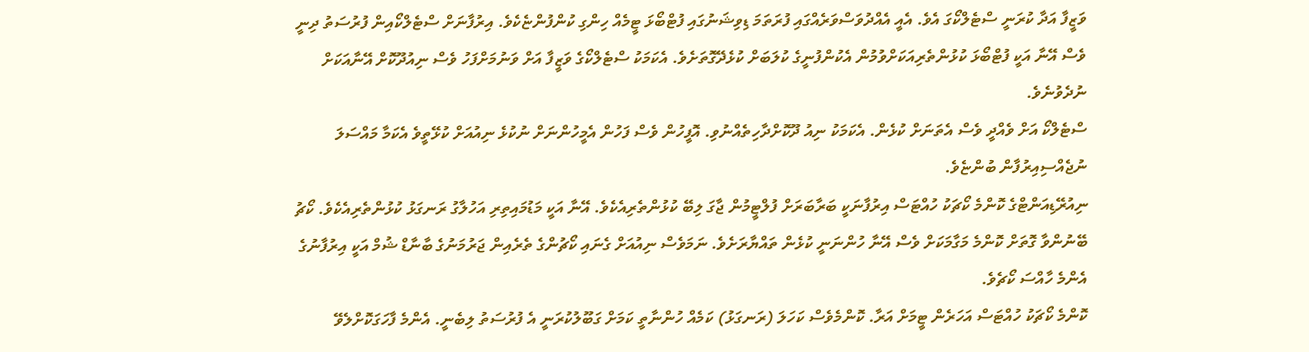ވަޒީފާ އަދާ ކުރަނީ ސްޓެލްކޯގަ އެވެ. އެއީ އެއްދުވަސްވަރެއްގައި ފުރަތަމަ ޑިވިޝަނުގައި ފުޓްބޯޅަ ޓީމެއް ހިންގި ކުންފުންޏެކެވެ. އިރުފާނަށް ސްޓެލްކޯއިން ފުރުސަތު ދިނީ ވެސް އޭނާ އަކީ ފުޓްބޯޅަ ކުޅުންތެރިއަކަށްވުމުން އެކުންފުނީގެ ކުލަބަށް ކުޅެދޭގޮތަށެވެ. އެކަމަކު ސްޓެލްކޯގެ ވަޒީފާ އަށް ވަނުމަށްފަހު ވެސް ނިއުދޫކޮށް އޭނާއަކަށް ނުދެވުނެވެ.
ސްޓެލްކޯ އަށް ވެއްދީ ވެސް އެތަނަށް ކުޅެން. އެކަމަކު ނިއު ދޫކޮށްދާހިތެއްނުވި. އޮފީހުން ވެސް ފަހުން އެމީހުންނަށް ނުކުޅެ ނިއުއަށް ކުޅޭތީވެ އެކަމާ މައްސަލަ ނުޖެއްސިއިރުފާން ބުންޏެވެ.
ނިއުރޭޑިއަންޓްގެ ކޮންމެ ކޯޗަކު ހުއްޓަސް އިރުފާނަކީ ބަރާބަރަށް ފުލްޓީމުން ޖާގަ ލިބޭ ކުޅުންތެރިއެކެވެ. އޭނާ އަކީ މަޑުމައިތިރި އަހުލާގު ރަނގަޅު ކުޅުންތެރިއެކެވެ. ކޯޗު ބޭނުންވާ ގޮތަށް ކޮންމެ މަގާމަކަށް ވެސް އޭނާ ހުންނަނީ ކުޅެން ތައްޔާރަށެވެ. ނަމަވެސް ނިއުއަށް ގެނައި ކޯޗުންގެ ތެރެއިން ޖަރުމަނުގެ ބާނާޑް ޝުމް އަކީ އިރުފާނުގެ އެންމެ ހާއްސަ ކޯޗެވެ.
ކޮންމެ ކޯޗަކު ހުއްޓަސް އަހަރެން ޓީމަށް އަރާ. ކޮންމެވެސް ކަހަލަ (ރަނގަޅު) ކަމެއް ހުންނާތީ ކަމަށް ގަބޫލުކުރަނީ އެ ފުރުސަތު ލިބެނީ. އެންމެ ފާހަގަކޮށްލެވޭ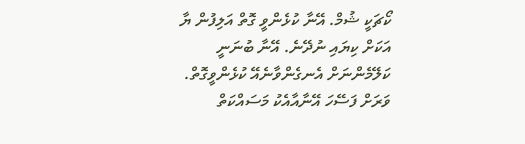ކޯޗަކީ ޝުމް. އޭނާ ކުޅެންވީ ގޮތް އަލިފުން ޔާ އަކަށް ކިޔައި ނުދޭނެ. އޭނާ ބުނަނީ ކަލޭމެންނަށް އެނގެންވާނެއޭ ކުޅެންވީގޮތް. ވަރަށް ފަސޭހަ އޭނާއާއެކު މަސައްކަތް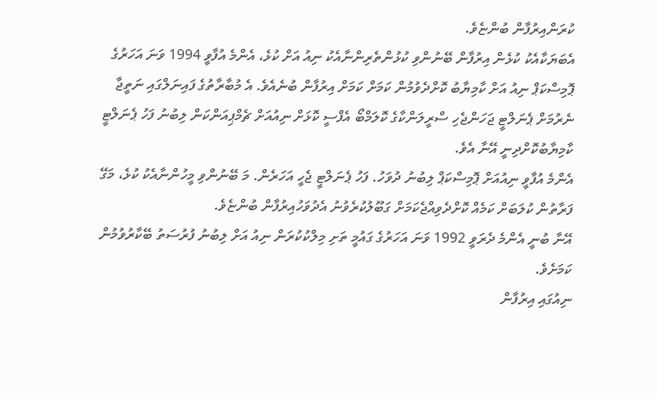ކުރަންއިރުފާން ބުންޏެވެ.
އެބަޔަކާއެކު ކުޅެން އިރުފާން ބޭނުންވި ކުޅުންތެރިންނާއެކު ނިއު އަށް ކުޅެ، އެންމެ އުފާވީ 1994 ވަނަ އަހަރުގެ ޕޮމިސްކަޕް ނިއު އަށް ކާމިޔާބު ކޮށްދެވުމުން ކަމަށް ކަމަށް އިރުފާން ބުނެއެވެ. އެ މުބާރާތުގެ ފައިނަލްގައި ނަތީޖާ ނެރުމަށް ޕެނަލްޓީ ޖަހަންޖެހި ސްރީލަންކާގެ ކޮލަމްބޯ އެފްސީ ކޮޅަށް ނިއުއަށް ޗެމްޕިއަންކަން ލިބުނު ފަހު ޕެނަލްޓީ ކާމިޔާބުކޮށްދިނީ އޭނާ އެވެ.
އެންމެ އުފާވީ ނިއުއަށް ޕޮމިސްކަޕް ލިބުނު ދުވަހު. ފަހު ޕެނަލްޓީ ޖެހީ އަހަރެން. މަ ބޭނުންވި މީހުންނާއެކު ކުޅެ، މަގޭ ފަރާތުން ކުލަބަށް ކަމެއް ކޮށްދެވިއްޖެކަމަށް ގަބޫލުކުރެވުނު އެދުވަހުއިރުފާން ބުންޏެވެ.
އޭނާ ބުނީ އެންމެ ދެރަވީ 1992 ވަނަ އަހަރުގެ ގައުމީ ތަށި މިލްކުކުރަން ނިއު އަށް ލިބުނު ފުރުސަތު ބޭކާރުވުމުން ކަމަށެވެ.
ނިއުގައި އިރުފާން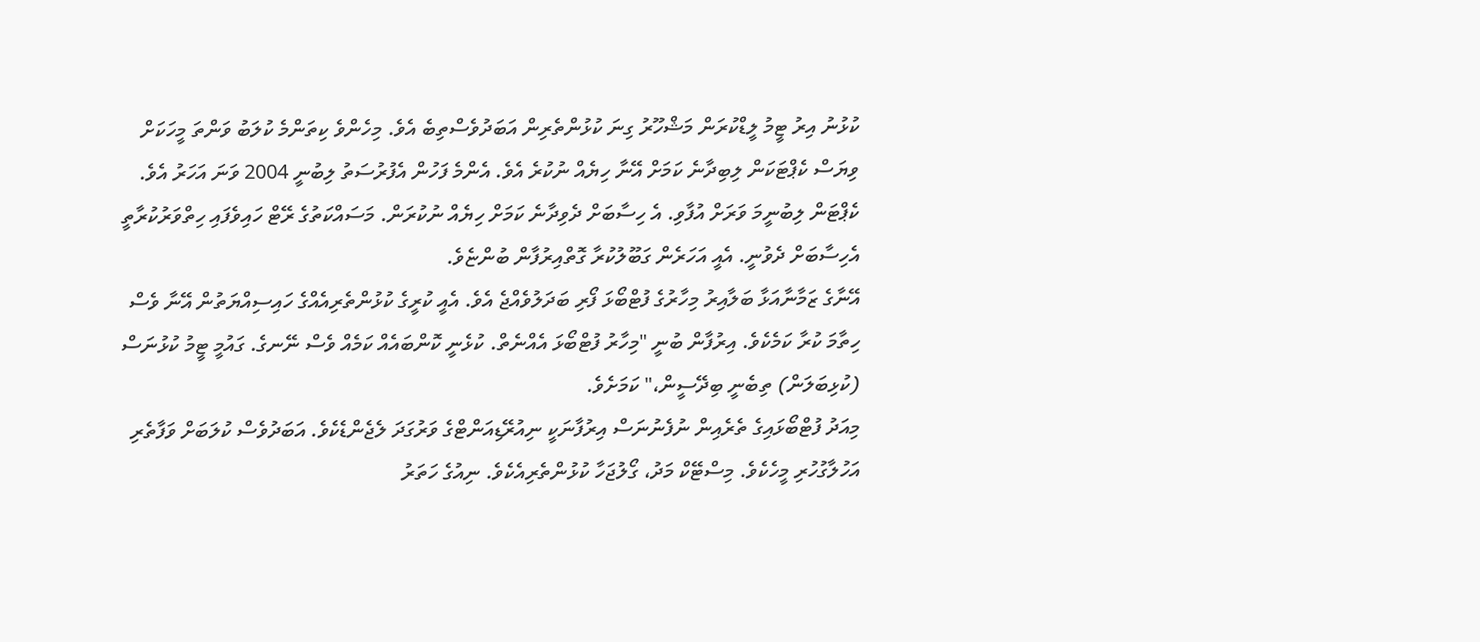ކުޅުނު އިރު ޓީމު ލީޑްކުރަން މަޝްހޫރު ގިނަ ކުޅުންތެރިން އަބަދުވެސްތިބެ އެވެ. މިހެންވެ ކިތަންމެ ކުލަބު ވަންތަ މީހަކަށް ވިޔަސް ކެޕްޓަކަން ލިބިދާނެ ކަމަށް އޭނާ ހިޔެއް ނުކުރެ އެވެ. އެންމެ ފަހުން އެފުރުސަތު ލިބުނީ 2004 ވަނަ އަހަރު އެވެ.
ކެޕްޓަން ލިބުނީމަ ވަރަށް އުފާވި. އެ ހިސާބަށް ދެވިދާނެ ކަމަށް ހިޔެއް ނުކުރަން. މަސައްކަތުގެ ރޭޓް ހައިވެފައި ހިތްވަރުކުރާތީ އެހިސާބަށް ދެވުނީ. އެއީ އަހަރެން ގަބޫލުކުރާ ގޮތްއިރުފާން ބުންޏެވެ.
އޭނާގެ ޒަމާނާއަޅާ ބަލާއިރު މިހާރުގެ ފުޓްބޯޅަ ފޯރި ބަދަލުވެއްޖެ އެވެ. އެއީ ކުރީގެ ކުޅުންތެރިއެއްގެ ހައިސިއްޔަތުން އޭނާ ވެސް ހިތާމަ ކުރާ ކަމެކެވެ. އިރުފާން ބުނީ "މިހާރު ފުޓްބޯޅަ އެއްނެތް. ކުޅެނީ ކޮންބައެއް ކަމެއް ވެސް ނޭނގެ. ގައުމީ ޓީމު ކުޅުނަސް (ކުޅިބަލަން) ތިބެނީ ބިދޭސީން،" ކަމަށެވެ.
މިއަދު ފުޓްބޯޅައިގެ ތެރެއިން ނުފެނުނަސް އިރުފާނަކީ ނިއުރޭޑިއަންޓްގެ ވަރުގަދަ ލެޖެންޑެކެވެ. އަބަދުވެސް ކުލަބަށް ވަފާތެރި އަހުލާގުހުރި މީހެކެވެ. މިސްޓޭކް މަދު، ގޯލުޖަހާ ކުޅުންތެރިއެކެވެ. ނިއުގެ ހަތަރު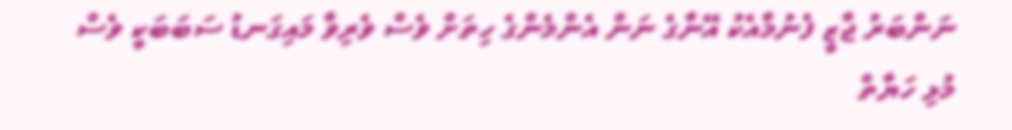ނަންބަރު ޖާޒީ ފެނުމާއެކު އޭނާގެ ނަން އެންމެންގެ ހިތަށް ވެސް ވެރިވާ މައިގަނޑު ސަބަބަކީ ވެސް މުޅި ހަޔާތް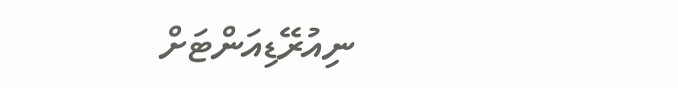ނިއުރޭޑިއަންޓަށް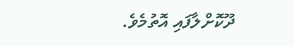ދޫކޮށްލާފައި އޮތުމެވެ.